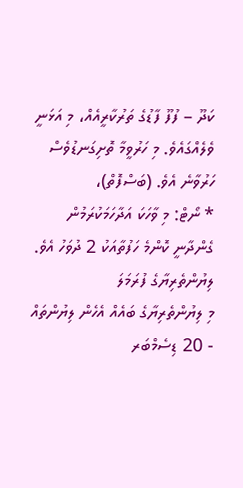ކަދޫ – ފުފޫ ފާޑުގެ ތަރުކާރީއެއް، މި އަޅަނީ ވެލެއްގައެވެ. މި ހަރުވީމާ ތޮށިގަނޑުވެސް ހަރުވާނެ އެވެ. (ބަސްފޮތް)،
* ނޯޓް: މި ވާހަކަ އަދާހަމަކުރަމުން ގެންދާނީ ކޮންމެ ހަފުތާއަކު 2 ދުވަހު އެވެ.
ލިޔުންތެރިޔާގެ ފުރަމަލަ
މި ލިޔުންތެރިޔާގެ ބައެއް އެހެން ލިޔުންތައް
- 20 ޑިސެމްބަރ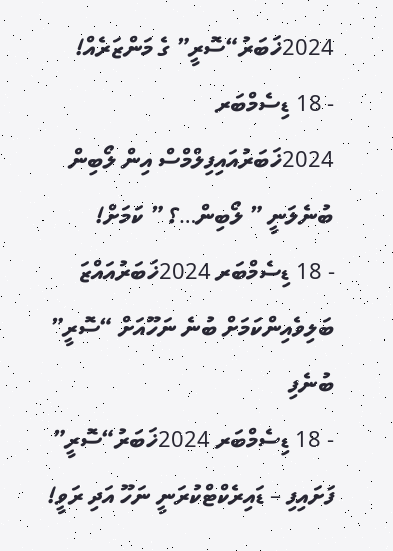2024ޚަބަރު“ސޮރީ” ގެ މަންޒަރެއް!
- 18 ޑިސެމްބަރ 2024ޚަބަރުއައިފިލްމްސް އިން ލޯބިން ބުނެލަނީ ” ލޯބިން…؟ ” ކަމަށް!
- 18 ޑިސެމްބަރ 2024ޚަބަރުއައްޒަ ބަލިވެއިންކަމަށް ބުނެ ނަހޫއަށް “ސޮރީ” ބުނެފި
- 18 ޑިސެމްބަރ 2024ޚަބަރު“ސޮރީ” ފަށައިފި – ޑައިރެކްޓްކުރަނީ ނަހޫ އަދި ރަވީ!